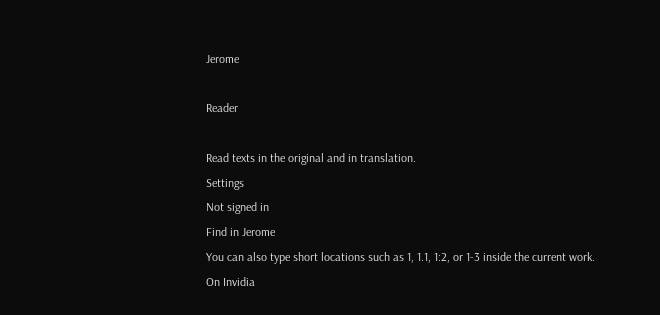Jerome

Reader

Read texts in the original and in translation.
Settings
Not signed in
Find in Jerome
You can also type short locations such as 1, 1.1, 1:2, or 1-3 inside the current work.
On Invidia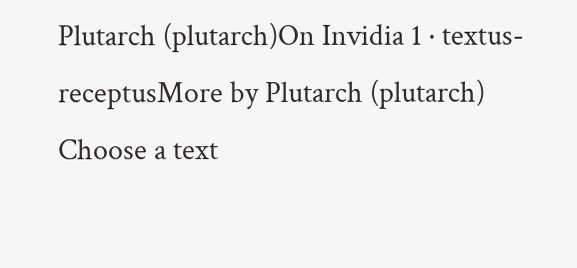Plutarch (plutarch)On Invidia 1 · textus-receptusMore by Plutarch (plutarch)
Choose a text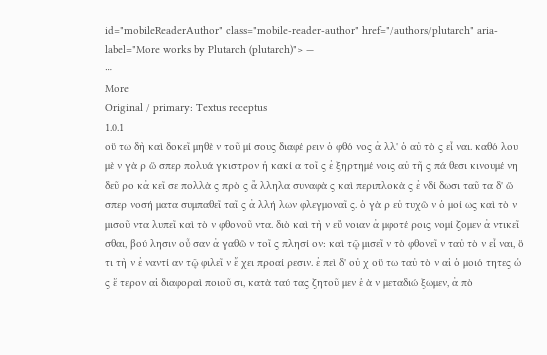id="mobileReaderAuthor" class="mobile-reader-author" href="/authors/plutarch" aria-label="More works by Plutarch (plutarch)"> —
⋯
More
Original / primary: Textus receptus
1.0.1
οὕ τω δὴ καὶ δοκεῖ μηθὲ ν τοῦ μί σους διαφέ ρειν ὁ φθό νος ἀ λλ' ὁ αὐ τὸ ς εἶ ναι. καθό λου μὲ ν γὰ ρ ὥ σπερ πολυά γκιστρον ἡ κακί α τοῖ ς ἐ ξηρτημέ νοις αὐ τῆ ς πά θεσι κινουμέ νη δεῦ ρο κἀ κεῖ σε πολλὰ ς πρὸ ς ἄ λληλα συναφὰ ς καὶ περιπλοκὰ ς ἐ νδί δωσι ταῦ τα δ' ὥ σπερ νοσή ματα συμπαθεῖ ταῖ ς ἀ λλή λων φλεγμοναῖ ς. ὁ γὰ ρ εὐ τυχῶ ν ὁ μοί ως καὶ τὸ ν μισοῦ ντα λυπεῖ καὶ τὸ ν φθονοῦ ντα. διὸ καὶ τὴ ν εὔ νοιαν ἀ μφοτέ ροις νομί ζομεν ἀ ντικεῖ σθαι, βού λησιν οὖ σαν ἀ γαθῶ ν τοῖ ς πλησί ον: καὶ τῷ μισεῖ ν τὸ φθονεῖ ν ταὐ τὸ ν εἶ ναι, ὅ τι τὴ ν ἐ ναντί αν τῷ φιλεῖ ν ἔ χει προαί ρεσιν. ἐ πεὶ δ' οὐ χ οὕ τω ταὐ τὸ ν αἱ ὁ μοιό τητες ὡ ς ἕ τερον αἱ διαφοραὶ ποιοῦ σι, κατὰ ταύ τας ζητοῦ μεν ἑ ὰ ν μεταδιώ ξωμεν, ἀ πὸ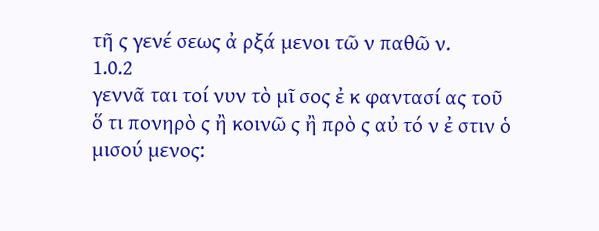τῆ ς γενέ σεως ἀ ρξά μενοι τῶ ν παθῶ ν.
1.0.2
γεννᾶ ται τοί νυν τὸ μῖ σος ἐ κ φαντασί ας τοῦ ὅ τι πονηρὸ ς ἢ κοινῶ ς ἢ πρὸ ς αὐ τό ν ἐ στιν ὁ μισού μενος: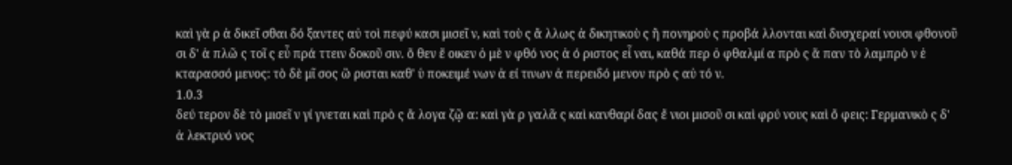καὶ γὰ ρ ἀ δικεῖ σθαι δό ξαντες αὐ τοὶ πεφύ κασι μισεῖ ν, καὶ τοὺ ς ἄ λλως ἀ δικητικοὺ ς ἢ πονηροὺ ς προβά λλονται καὶ δυσχεραί νουσι φθονοῦ σι δ' ἁ πλῶ ς τοῖ ς εὖ πρά ττειν δοκοῦ σιν. ὅ θεν ἔ οικεν ὁ μὲ ν φθό νος ἀ ό ριστος εἶ ναι, καθά περ ὀ φθαλμί α πρὸ ς ἅ παν τὸ λαμπρὸ ν ἐ κταρασσό μενος: τὸ δὲ μῖ σος ὥ ρισται καθ' ὑ ποκειμέ νων ἀ εί τινων ἀ περειδό μενον πρὸ ς αὐ τό ν.
1.0.3
δεύ τερον δὲ τὸ μισεῖ ν γί γνεται καὶ πρὸ ς ἄ λογα ζῷ α: καὶ γὰ ρ γαλᾶ ς καὶ κανθαρί δας ἔ νιοι μισοῦ σι καὶ φρύ νους καὶ ὄ φεις: Γερμανικὸ ς δ' ἀ λεκτρυό νος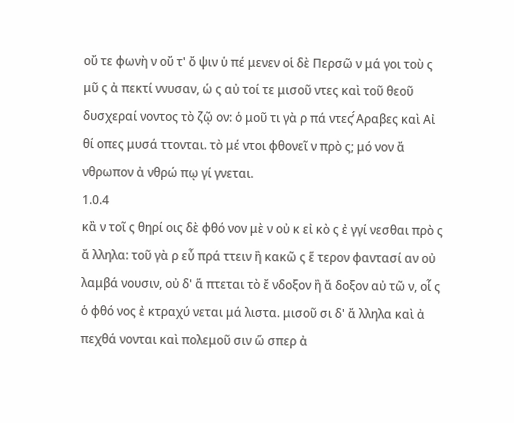οὔ τε φωνὴ ν οὔ τ' ὄ ψιν ὑ πέ μενεν οἱ δὲ Περσῶ ν μά γοι τοὺ ς μῦ ς ἀ πεκτί ννυσαν, ὡ ς αὐ τοί τε μισοῦ ντες καὶ τοῦ θεοῦ δυσχεραί νοντος τὸ ζῷ ον: ὁ μοῦ τι γὰ ρ πά ντες̓́ Αραβες καὶ Αἰ θί οπες μυσά ττονται. τὸ μέ ντοι φθονεῖ ν πρὸ ς; μό νον ἄ νθρωπον ἀ νθρώ πῳ γί γνεται.
1.0.4
κἂ ν τοῖ ς θηρί οις δὲ φθό νον μὲ ν οὐ κ εἰ κὸ ς ἐ γγί νεσθαι πρὸ ς ἄ λληλα: τοῦ γὰ ρ εὖ πρά ττειν ἢ κακῶ ς ἕ τερον φαντασί αν οὐ λαμβά νουσιν, οὐ δ' ἅ πτεται τὸ ἔ νδοξον ἢ ἄ δοξον αὐ τῶ ν, οἷ ς ὁ φθό νος ἐ κτραχύ νεται μά λιστα. μισοῦ σι δ' ἄ λληλα καὶ ἀ πεχθά νονται καὶ πολεμοῦ σιν ὥ σπερ ἀ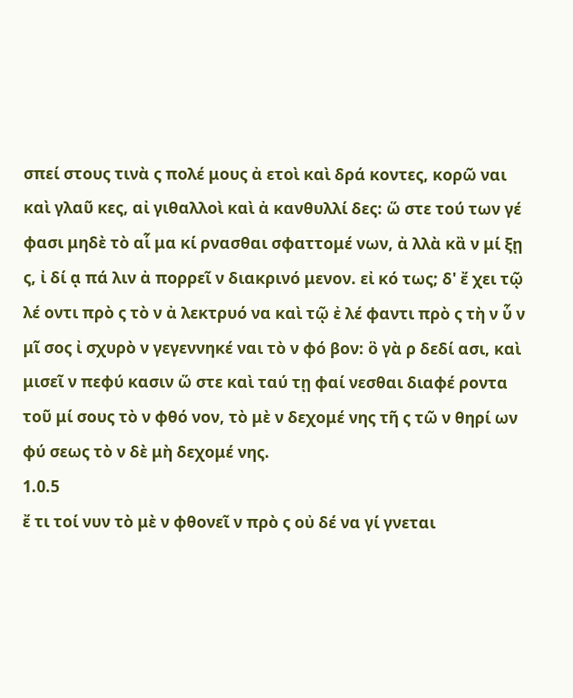σπεί στους τινὰ ς πολέ μους ἀ ετοὶ καὶ δρά κοντες, κορῶ ναι καὶ γλαῦ κες, αἰ γιθαλλοὶ καὶ ἀ κανθυλλί δες: ὥ στε τού των γέ φασι μηδὲ τὸ αἷ μα κί ρνασθαι σφαττομέ νων, ἀ λλὰ κἂ ν μί ξῃ ς, ἰ δί ᾳ πά λιν ἀ πορρεῖ ν διακρινό μενον. εἰ κό τως; δ' ἔ χει τῷ λέ οντι πρὸ ς τὸ ν ἀ λεκτρυό να καὶ τῷ ἐ λέ φαντι πρὸ ς τὴ ν ὗ ν μῖ σος ἰ σχυρὸ ν γεγεννηκέ ναι τὸ ν φό βον: ὃ γὰ ρ δεδί ασι, καὶ μισεῖ ν πεφύ κασιν ὥ στε καὶ ταύ τῃ φαί νεσθαι διαφέ ροντα τοῦ μί σους τὸ ν φθό νον, τὸ μὲ ν δεχομέ νης τῆ ς τῶ ν θηρί ων φύ σεως τὸ ν δὲ μὴ δεχομέ νης.
1.0.5
ἔ τι τοί νυν τὸ μὲ ν φθονεῖ ν πρὸ ς οὐ δέ να γί γνεται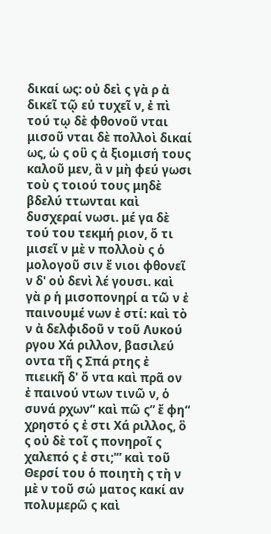δικαί ως: οὐ δεὶ ς γὰ ρ ἀ δικεῖ τῷ εὐ τυχεῖ ν, ἐ πὶ τού τῳ δὲ φθονοῦ νται μισοῦ νται δὲ πολλοὶ δικαί ως, ὡ ς οὓ ς ἀ ξιομισή τους καλοῦ μεν, ἂ ν μὴ φεύ γωσι τοὺ ς τοιού τους μηδὲ βδελύ ττωνται καὶ δυσχεραί νωσι. μέ γα δὲ τού του τεκμή ριον, ὅ τι μισεῖ ν μὲ ν πολλοὺ ς ὁ μολογοῦ σιν ἔ νιοι φθονεῖ ν δ' οὐ δενὶ λέ γουσι. καὶ γὰ ρ ἡ μισοπονηρί α τῶ ν ἐ παινουμέ νων ἐ στί: καὶ τὸ ν ἀ δελφιδοῦ ν τοῦ Λυκού ργου Χά ριλλον, βασιλεύ οντα τῆ ς Σπά ρτης ἐ πιεικῆ δ' ὄ ντα καὶ πρᾶ ον ἐ παινού ντων τινῶ ν, ὁ συνά ρχων“ καὶ πῶ ς” ἔ φη“ χρηστό ς ἐ στι Χά ριλλος, ὃ ς οὐ δὲ τοῖ ς πονηροῖ ς χαλεπό ς ἐ στι;'” καὶ τοῦ Θερσί του ὁ ποιητὴ ς τὴ ν μὲ ν τοῦ σώ ματος κακί αν πολυμερῶ ς καὶ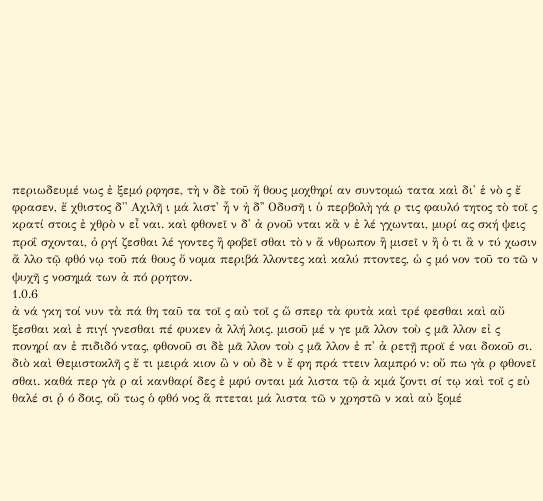περιωδευμέ νως ἐ ξεμό ρφησε, τὴ ν δὲ τοῦ ἤ θους μοχθηρί αν συντομώ τατα καὶ δι' ἑ νὸ ς ἔ φρασεν, ἔ χθιστος δ'̓ Αχιλῆ ι μά λιστ' ἦ ν ἠ δ'̓ Οδυσῆ ι ὑ περβολὴ γά ρ τις φαυλό τητος τὸ τοῖ ς κρατί στοις ἐ χθρὸ ν εἶ ναι. καὶ φθονεῖ ν δ' ἀ ρνοῦ νται κἂ ν ἐ λέ γχωνται, μυρί ας σκή ψεις προΐ σχονται, ὀ ργί ζεσθαι λέ γοντες ἢ φοβεῖ σθαι τὸ ν ἄ νθρωπον ἢ μισεῖ ν ἢ ὁ τι ἂ ν τύ χωσιν ἄ λλο τῷ φθό νῳ τοῦ πά θους ὄ νομα περιβά λλοντες καὶ καλύ πτοντες, ὡ ς μό νον τοῦ το τῶ ν ψυχῆ ς νοσημά των ἀ πό ρρητον.
1.0.6
ἀ νά γκη τοί νυν τὰ πά θη ταῦ τα τοῖ ς αὐ τοῖ ς ὥ σπερ τὰ φυτὰ καὶ τρέ φεσθαι καὶ αὔ ξεσθαι καὶ ἐ πιγί γνεσθαι πέ φυκεν ἀ λλή λοις. μισοῦ μέ ν γε μᾶ λλον τοὺ ς μᾶ λλον εἰ ς πονηρί αν ἐ πιδιδό ντας, φθονοῦ σι δὲ μᾶ λλον τοὺ ς μᾶ λλον ἐ π' ἀ ρετῇ προϊ έ ναι δοκοῦ σι. διὸ καὶ Θεμιστοκλῆ ς ἔ τι μειρά κιον ὢ ν οὐ δὲ ν ἔ φη πρά ττειν λαμπρό ν: οὔ πω γὰ ρ φθονεῖ σθαι. καθά περ γὰ ρ αἱ κανθαρί δες ἐ μφύ ονται μά λιστα τῷ ἀ κμά ζοντι σί τῳ καὶ τοῖ ς εὐ θαλέ σι ῥ ό δοις, οὕ τως ὁ φθό νος ἅ πτεται μά λιστα τῶ ν χρηστῶ ν καὶ αὐ ξομέ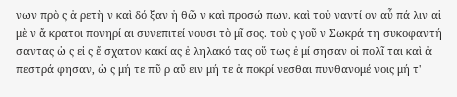νων πρὸ ς ἀ ρετὴ ν καὶ δό ξαν ἠ θῶ ν καὶ προσώ πων. καὶ τοὐ ναντί ον αὖ πά λιν αἱ μὲ ν ἄ κρατοι πονηρί αι συνεπιτεί νουσι τὸ μῖ σος. τοὺ ς γοῦ ν Σωκρά τη συκοφαντή σαντας ὡ ς εἰ ς ἔ σχατον κακί ας ἐ ληλακό τας οὕ τως ἐ μί σησαν οἱ πολῖ ται καὶ ἀ πεστρά φησαν, ὡ ς μή τε πῦ ρ αὔ ειν μή τε ἀ ποκρί νεσθαι πυνθανομέ νοις μή τ'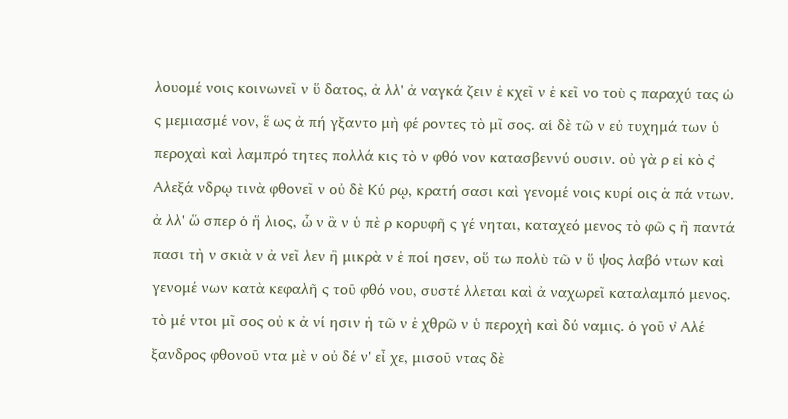λουομέ νοις κοινωνεῖ ν ὕ δατος, ἀ λλ' ἀ ναγκά ζειν ἐ κχεῖ ν ἐ κεῖ νο τοὺ ς παραχύ τας ὡ ς μεμιασμέ νον, ἕ ως ἀ πή γξαντο μὴ φέ ροντες τὸ μῖ σος. αἱ δὲ τῶ ν εὐ τυχημά των ὑ περοχαὶ καὶ λαμπρό τητες πολλά κις τὸ ν φθό νον κατασβεννύ ουσιν. οὐ γὰ ρ εἰ κὸ ς̓ Αλεξά νδρῳ τινὰ φθονεῖ ν οὐ δὲ Κύ ρῳ, κρατή σασι καὶ γενομέ νοις κυρί οις ἁ πά ντων. ἀ λλ' ὥ σπερ ὁ ἥ λιος, ὧ ν ἂ ν ὑ πὲ ρ κορυφῆ ς γέ νηται, καταχεό μενος τὸ φῶ ς ἢ παντά πασι τὴ ν σκιὰ ν ἀ νεῖ λεν ἢ μικρὰ ν ἐ ποί ησεν, οὕ τω πολὺ τῶ ν ὕ ψος λαβό ντων καὶ γενομέ νων κατὰ κεφαλῆ ς τοῦ φθό νου, συστέ λλεται καὶ ἀ ναχωρεῖ καταλαμπό μενος. τὸ μέ ντοι μῖ σος οὐ κ ἀ νί ησιν ἡ τῶ ν ἐ χθρῶ ν ὑ περοχὴ καὶ δύ ναμις. ὁ γοῦ ν̓ Αλέ ξανδρος φθονοῦ ντα μὲ ν οὐ δέ ν' εἶ χε, μισοῦ ντας δὲ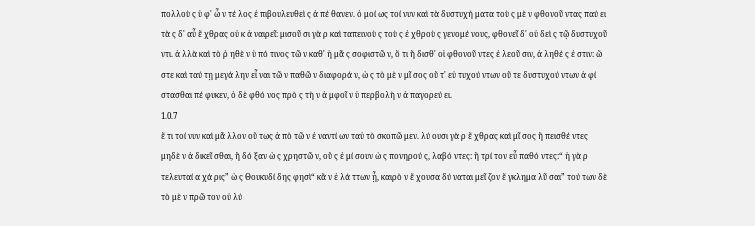πολλοὺ ς ὑ φ' ὧ ν τέ λος ἐ πιβουλευθεὶ ς ἀ πέ θανεν. ὁ μοί ως τοί νυν καὶ τὰ δυστυχή ματα τοὺ ς μὲ ν φθονοῦ ντας παύ ει τὰ ς δ' αὖ ἔ χθρας οὐ κ ἀ ναιρεῖ: μισοῦ σι γὰ ρ καὶ ταπεινοὺ ς τοὺ ς ἐ χθροὺ ς γενομέ νους, φθονεῖ δ' οὐ δεὶ ς τῷ δυστυχοῦ ντι. ἀ λλὰ καὶ τὸ ῥ ηθὲ ν ὑ πό τινος τῶ ν καθ' ἡ μᾶ ς σοφιστῶ ν, ὅ τι ἥ δισθ' οἱ φθονοῦ ντες ἐ λεοῦ σιν, ἀ ληθέ ς ἐ στιν: ὥ στε καὶ ταύ τῃ μεγά λην εἶ ναι τῶ ν παθῶ ν διαφορά ν, ὡ ς τὸ μὲ ν μῖ σος οὔ τ' εὐ τυχού ντων οὔ τε δυστυχού ντων ἀ φί στασθαι πέ φυκεν, ὁ δὲ φθό νος πρὸ ς τὴ ν ἀ μφοῖ ν ὑ περβολὴ ν ἀ παγορεύ ει.
1.0.7
ἔ τι τοί νυν καὶ μᾶ λλον οὕ τως ἀ πὸ τῶ ν ἐ ναντί ων ταὐ τὸ σκοπῶ μεν. λύ ουσι γὰ ρ ἔ χθρας καὶ μῖ σος ἢ πεισθέ ντες μηδὲ ν ἀ δικεῖ σθαι, ἢ δό ξαν ὡ ς χρηστῶ ν, οὓ ς ἐ μί σουν ὡ ς πονηρού ς, λαβό ντες: ἢ τρί τον εὖ παθό ντες:“ ἡ γὰ ρ τελευταί α χά ρις” ὡ ς Θουκυδί δης φησὶ“ κἂ ν ἐ λά ττων ᾖ, καιρὸ ν ἔ χουσα δύ ναται μεῖ ζον ἔ γκλημα λῦ σαι” τού των δὲ τὸ μὲ ν πρῶ τον οὐ λύ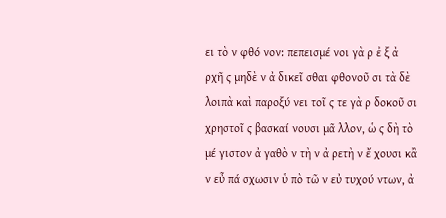ει τὸ ν φθό νον: πεπεισμέ νοι γὰ ρ ἐ ξ ἀ ρχῆ ς μηδὲ ν ἀ δικεῖ σθαι φθονοῦ σι τὰ δὲ λοιπὰ καὶ παροξύ νει τοῖ ς τε γὰ ρ δοκοῦ σι χρηστοῖ ς βασκαί νουσι μᾶ λλον, ὡ ς δὴ τὸ μέ γιστον ἀ γαθὸ ν τὴ ν ἀ ρετὴ ν ἔ χουσι κἂ ν εὖ πά σχωσιν ὑ πὸ τῶ ν εὐ τυχού ντων, ἀ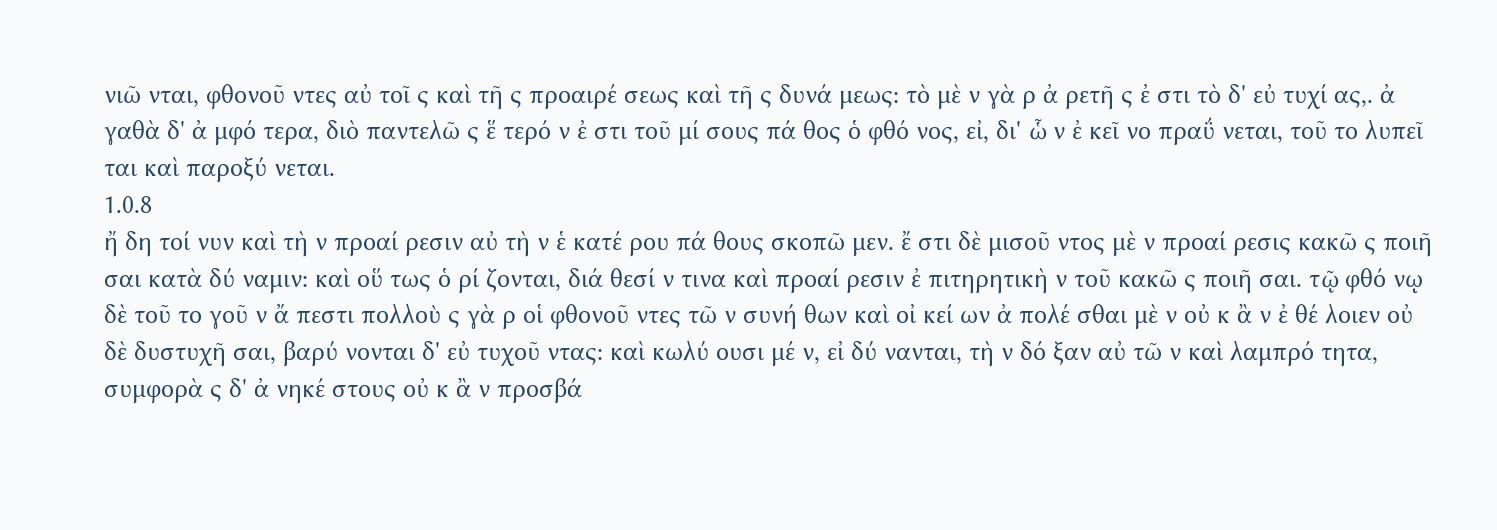νιῶ νται, φθονοῦ ντες αὐ τοῖ ς καὶ τῆ ς προαιρέ σεως καὶ τῆ ς δυνά μεως: τὸ μὲ ν γὰ ρ ἀ ρετῆ ς ἐ στι τὸ δ' εὐ τυχί ας,. ἀ γαθὰ δ' ἀ μφό τερα, διὸ παντελῶ ς ἕ τερό ν ἐ στι τοῦ μί σους πά θος ὁ φθό νος, εἰ, δι' ὧ ν ἐ κεῖ νο πραΰ νεται, τοῦ το λυπεῖ ται καὶ παροξύ νεται.
1.0.8
ἤ δη τοί νυν καὶ τὴ ν προαί ρεσιν αὐ τὴ ν ἑ κατέ ρου πά θους σκοπῶ μεν. ἔ στι δὲ μισοῦ ντος μὲ ν προαί ρεσις κακῶ ς ποιῆ σαι κατὰ δύ ναμιν: καὶ οὕ τως ὁ ρί ζονται, διά θεσί ν τινα καὶ προαί ρεσιν ἐ πιτηρητικὴ ν τοῦ κακῶ ς ποιῆ σαι. τῷ φθό νῳ δὲ τοῦ το γοῦ ν ἄ πεστι πολλοὺ ς γὰ ρ οἱ φθονοῦ ντες τῶ ν συνή θων καὶ οἰ κεί ων ἀ πολέ σθαι μὲ ν οὐ κ ἂ ν ἐ θέ λοιεν οὐ δὲ δυστυχῆ σαι, βαρύ νονται δ' εὐ τυχοῦ ντας: καὶ κωλύ ουσι μέ ν, εἰ δύ νανται, τὴ ν δό ξαν αὐ τῶ ν καὶ λαμπρό τητα, συμφορὰ ς δ' ἀ νηκέ στους οὐ κ ἂ ν προσβά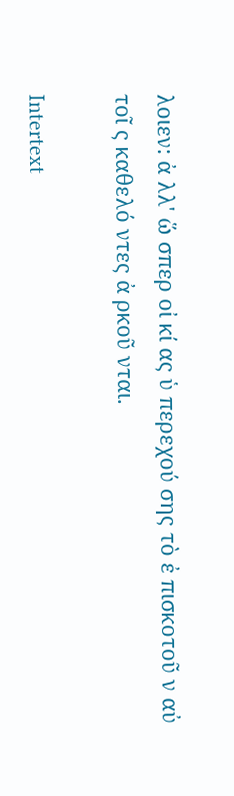λοιεν: ἀ λλ' ὥ σπερ οἰ κί ας ὑ περεχού σης τὸ ἐ πισκοτοῦ ν αὐ τοῖ ς καθελό ντες ἀ ρκοῦ νται.

Intertext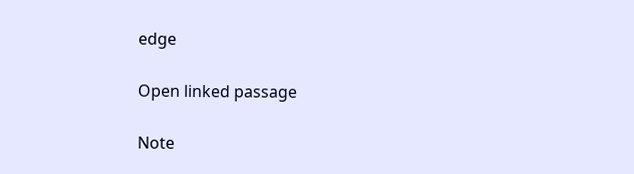edge

Open linked passage

Note